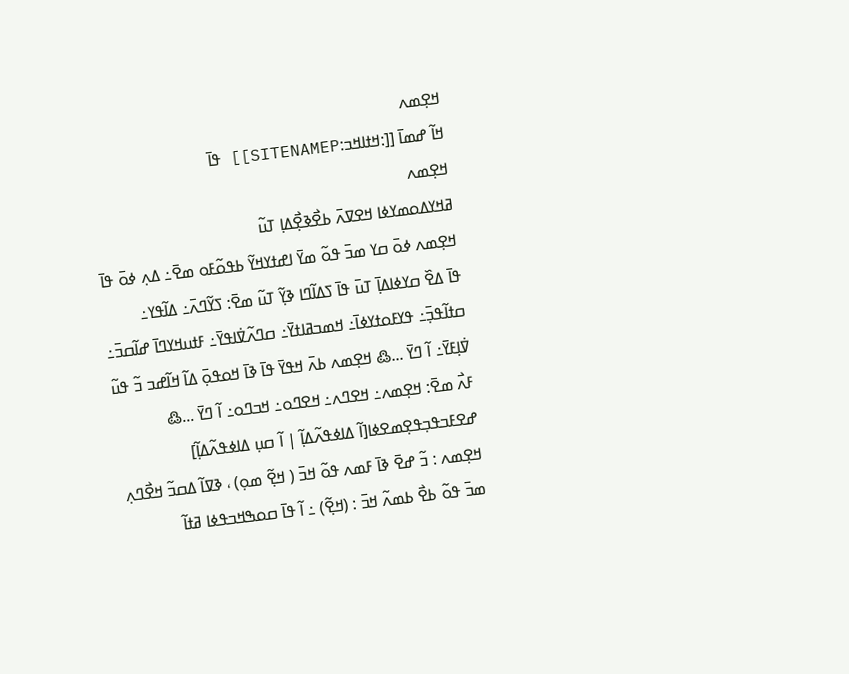ߞߐ߲ߘߍ
ߞߊ߬ ߝߘߊ߫ [[:ߞߙߊߞߏ:SITENAMEP]] ߟߊ߫
ߞߐ߲ߘߍ
ߥߞߌߡߋߘߌߦߊ ߞߐߜߍ߫ ߕߐ߯ߢߐ߲߯ߡߊ߲ ߠߎ߬
ߞߐ߲ߘߍ ߦߋ߫ ߛߌ ߘߏ߫ ߟߋ߬ ߘߌ߫ ߊߝߙߌߞߌ߬ ߕߟߋ߬ߓߋ ߘߐ߫߸ ߡߍ߲ ߦߋ߫ ߟߊ߫ ߟߊ߫ ߡߐ߰ ߛߌߦߊߡߊ߲߫ ߠߎ߫ ߟߊ߫ ߖߡߊ߬ߣߊ ߢߌ߲߬ ߠߎ߬ ߘߐ߫: ߖߌ߬ߣߍ߫߸ ߡߊ߬ߟߌ߸ ߛߙߊ߬ߟߏ߲߫߸ ߟߌߓߋߙߌߦߊ߫߸ ߞߘߏߥߊߙߌ߫߸ ߛߣߍ߬ߜ߭ߊߟߌ߫߸ ߓߙߎߞߌߣߊ߫ ߝߊ߬ߛߏ߫߸ ߜ߭ߊ߲ߓߌ߫߸ ߊ߬ ߣߌ߫ ...߷ ߞߐ߲ߘߍ ߕߍ߫ ߞߟߌ߫ ߟߊ߫ ߢߊ߫ ߞߋߟߋ߲߫ ߡߊ߬ ߞߊ߬ߝߏ ߏ߬ ߟߎ߬ ߓߍ߯ ߘߐ߫: ߞߐ߲ߘߍ߸ ߞߐߣߍ߸ ߞߐߣߋ߸ ߞߏߣߋ߸ ߊ߬ ߣߌ߫ ...߷
ߝߐߓߏߟߏ߲ߟߐ߲ߘߐߦߊ[ߊ߬ ߡߊߦߟߍ߬ߡߊ߲߬ | ߊ߬ ߛߎ߲ ߡߊߦߟߍ߬ߡߊ߲߬]
ߞߐ߲ߘߍ : ߏ߬ ߝߐ߫ ߢߊ߫ ߓߘߍ ߟߋ߬ ߞߏ߫ ( ߞߐ߲߬ ߘߋ߲) ، ߢߜߊ߬ ߡߛߏ߬ ߞߐ߯ߣߍ߲ ߘߏ߫ ߟߋ߬ ߕߐ߯ ߕߘߍ߬ ߞߏ߫ : (ߞߐ߲߬) ߸ ߊ߬ ߟߊ߫ ߛߋߒߞߏߟߦߊ ߥߙߊ߬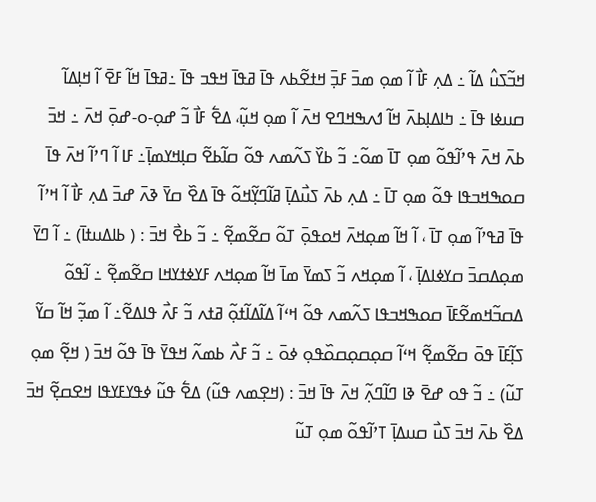ߞߏ߬ߖߎ߮ ߡߊ߬ ߸ ߡߍ߲ ߓߊ߯ ߊ߬ ߘߋ߲ ߘߏ߫ ߓߏ߲߫ ߞߙߐ߬ߕߍ ߟߊ߫ ߥߟߊ߫ ߞߟߏ ߟߊ߫ ߸ߥߟߊ߫ ߞߊ߬ ߓߐ߫ ߊ߬ ߞߊ߲ߡߊ߬ ߛߎߦߊ ߟߊ߫ ߸ ߤߊߡߊ߲ߕߍ߫ ߞߊ߬ ߗߍߒߞߣߐ ߞߍ߫ ߊ߬ ߘߋ߲ ߞߎ߲߬، ߡߐ߱ ߓߊ߯ ߏ߬ ߝߋ߲-ߋ-ߝߋ߲߫ ߞߍ߫ ߸ ߞߏ߫ ߕߍ߫ ߞߍ߫ ߟߴߊ߬ߟߋ߬ ߘߋ߲ ߠߊ߫ ߘߋ߬߸ ߏ߬ ߕߌ߰ ߖߍ߬ߘߍ ߟߋ߬ ߛߊ߬ߕߐ߬ ߛߊ߲ߞߌߘߊ߲߫߸ ߓߊ ߊ߬ ߣߴߊ߬ ߞߍ߫ ߟߊ߫ ߛߋߒߞߏߟߊ ߟߋ߬ ߘߋ߲ ߠߊ߫ ߸ ߡߍ߲ ߕߍ߫ ߖߎ߯ߡߊ߲߫ ߥߊ߬ߣߌ߲߬ߞߋ߬ ߟߊ߫ ߡߐ߰ ߛߌ߫ ߢߍ߫ ߝߏ߫ ߡߍ߲ ߓߊ߯ ߊ߬ ߞߴߊ߬ ߟߊ߫ ߥߟߴߊ߬ ߘߋ߲ ߠߊ߫ ، ߊ߬ ߞߊ߬ ߘߋ߲ߞߍ߫ ߞߋߟߋ߲߫ ߠߋ߬ ߛߐ߬ߘߐ߲߬ ߸ ߏ߬ ߕߐ߯ ߞߏ߫ : ( ߕߊߡߎߙߊ߫) ߸ ߊ߬ ߣߌ߫ ߘߋ߲ߡߛߏ߫ ߛߌߦߊߡߊ߲߫ ، ߊ߬ ߘߋ߲ߞߍ ߏ߬ ߖߘߌ߫ ߘߊ߫ ߞߊ߬ ߘߋ߲ߞߍ ߓߌߦߙߌߞߊ ߛߐ߬ߘߐ߲߬ ߸ ߊ߬ߟߋ߬ ߡߛߏ߬ߞߘߐ߬ߓߊ߫ ߛߋߒߞߏߟߊ ߖߍ߬ߘߍ ߟߋ߬ ߞߵߊ߬ ߡߊ߬ߡߊ߬ߙߋ߲߬ ߥߙߍ ߏ߬ ߓߍ߯ ߟߊߡߐ߬߸ ߊ߬ ߘߏ߲߬ ߞߊ߬ ߛߌ߬ ߖߊ߲߬ߓߊ߫ ߟߋ߫ ߛߐ߬ߘߐ߲߬ ߞߵߊ߬ ߛߋ߲ߛߋ߲ߛߋ߰ߟߋ߲ ߦߋ߫ ߸ ߏ߬ ߓߍ߯ ߕߘߍ߬ ߞߟߌ߫ ߟߊ߫ ߟߋ߬ ߞߏ߫ ( ߞߐ߲߬ ߘߋ߲ ߠߎ߬) ߸ ߏ߬ ߟߋ ߝߐ߫ ߢߊ ߣߊ߬ߣߍ߲߬ ߞߍ߫ ߟߊ߫ ߞߏ߫ : (ߞߐ߲ߘߍ ߟߎ߬) ߡߐ߱ ߟߎ߬ ߦߟߌߓߌߟߊ ߞߐߛߐ߲߬ ߞߏ߫ ߡߐ߰ ߕߍ߫ ߞߏ߫ ߖߎ߯ ߛߎߡߊ߲߫ ߠߴߊ߬ߟߋ߬ ߘߋ߲ ߠߎ߬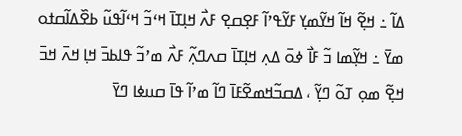ߡߊ߬ ߸ ߞߐ߲߬ ߞߊ߬ ߞߌ߬ߘߌ߲ ߓߌ߬ߟߴߊ߬ ߓߐ߲ߛߐ߲ ߓߍ߯ ߞߊ߲ߠߊ߫ ߞߵߏ߬ ߞߵߊ߬ߟߎ߬ ߕߐ߰ߡߊ߬ߛߙߋ ߘߌ߫ ߸ ߞߌ߲߬ߘߊ ߏ߬ ߓߊ߯ ߦߋ߫ ߡߍ߲ ߞߊ߲ߠߊ߫ ߛߍߣߍ߲߬ ߓߍ߯ ߘߴߏ߬ ߟߊߕߏ߫ ߞߊ߲ ߞߍ߫ ߞߏ߫ ߞߐ߲߬ ߘߋ߲ ߠߋ߬ ߣߌ߲߬ ، ߡߛߏ߬ߞߘߐ߬ߓߊ߫ ߣߊ߬ ߘߴߊ߬ ߟߊ߫ ߛߎߦߊ ߣߌ߫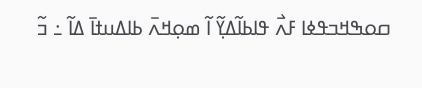ߛߋߒߞߏߟߦߊ ߓߍ߯ ߟߊߕߊ߬ߡߌ߲߬ ߊ߬ ߘߋ߲ߞߍ߫ ߕߊߡߎߙߊ߫ ߡߊ߬ ߸ ߏ߬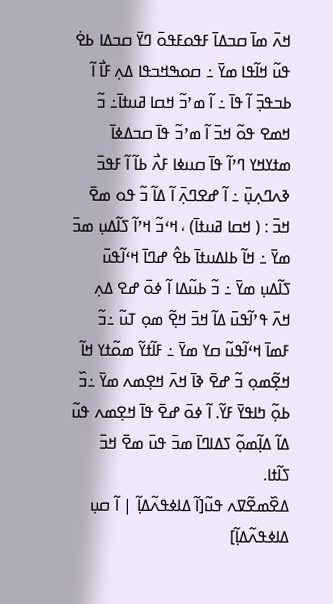ߞߍ߫ ߘߊ߫ ߛߏߡߊ߫ ߓߟߋߓߟߋ߫ ߣߌ߫ ߛߏߡߊ ߕߐ߭ ߟߎ߬ ߞߊ߬ߟߊ ߘߌ߫ ߸ ߛߋߒߞߏߟߊ ߡߍ߲ ߓߊ߯ ߊ߬ ߕߏߟߏ߲߫ ߊ߬ ߟߊ߫ ߸ ߊ߬ ߘߴߏ߬ ߞߛߊ ߥߎߙߊ߫߸ ߏ߬ ߞߘߐ ߟߋ߬ ߞߏ߫ ߊ߬ ߘߴߏ߬ ߟߊ߫ ߛߏߡߦߊ߫ ߘߙߌߞߌ ߣߴߊ߬ ߟߊ߫ ߛߎߦߊ ߓߍ߯ ߕߊ߬ ߊ߬ ߓߟߏ߫ ߢߍߣߍ߲ߎ߲߫ ߸ ߊ߬ ߝߐߣߍ߲߫ ߊ߬ ߡߊ߬ ߏ߬ ߟߋ ߘߐ߫ ߞߏ߫ : ( ߞߛߊ ߥߎߙߊ߫) ، ߞߵߏ߬ ߞߴߊ߬ ߖߊ߬ߡߎ߲ ߘߏ߫ ߘߌ߫ ߸ ߞߊ߬ ߕߊߡߎߙߊ߫ ߕߐ߮ ߝߣߊ߫ ߞߵߊ߬ߟߎ߫ ߖߊ߬ߡߎ߲ ߘߌ߫ ߸ ߏ߬ ߕߎ߬ߡߊ ߊ߬ ߦߋ߫ ߝߐ ߡߍ߲ ߞߍ߫ ߟߴߊ߬ߟߎ߫ ߡߊ߬ ߞߏ߫ ߞߐ߲߬ ߘߋ߲ ߠߎ߬ ߸ߏ߬ ߓߘߊ߫ ߞߵߊ߬ߟߎ߬ ߛߌ ߘߌ߫ ߸ ߓߊ߬ߙߌ߬ ߘߋ߬ߙߌ ߞߊ߬ ߞߐ߲߬ߘߋ߲ ߏ߬ ߝߐ߫ ߢߊ߫ ߞߍ߫ ߞߐ߲ߘߍ ߘߌ߫ ߸ߏ߰ ߕߋ߲߬ ߤߊߟߌ߫ ߓߌ߬. ߊ߬ ߦߋ߫ ߝߐ߫ ߟߊ߫ ߞߐ߲ߘߍ ߟߎ߬ ߡߊ߬ ߡߊ߲߬ߘߋ߲߬ ߖߡߊߣߊ߫ ߘߏ߫ ߟߎ߫ ߘߐ߫ ߞߏ߫ ߖߊ߬ߙߊ.
ߡߐ߰ߘߐ߬ߜߍ ߟߎ߬[ߊ߬ ߡߊߦߟߍ߬ߡߊ߲߬ | ߊ߬ ߛߎ߲ ߡߊߦߟߍ߬ߡߊ߲߬]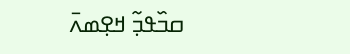ߛߏ߰ߟߏ߲߬ ߞߐ߲ߘߍ߫